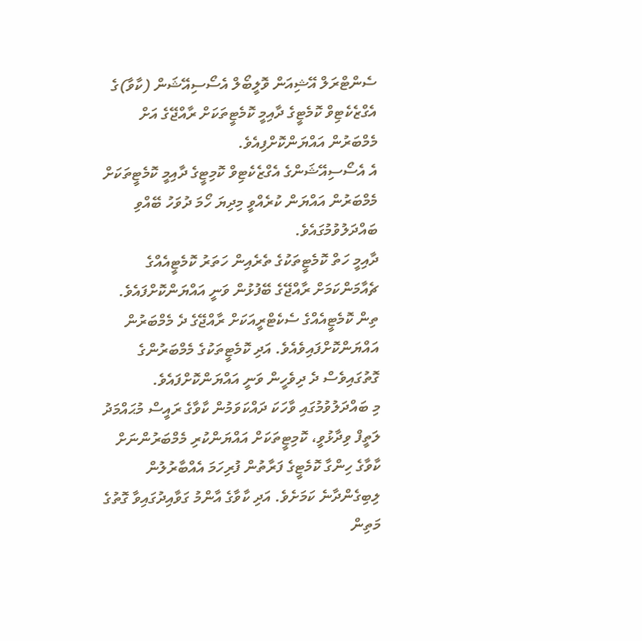ސެންޓްރަލް އޭޝިއަން ވޮލީބޯލް އެސޯސިއޭޝަން (ކާވާ)ގެ އެގްޒެކެޓިވް ކޮމެޓީގެ ދާއިމީ ކޮމެޓީތަކަށް ރާއްޖޭގެ އަށް މެމްބަރުން އައްޔަންކޮށްފިއެވެ.
އެ އެސޯސިއޭޝަންގެ އެގްޒެކެޓިވް ކޮމިޓީގެ ދާއިމީ ކޮމެޓީތަކަށް މެމްބަރުން އައްޔަން ކުރެއްވީ މިދިޔަ ހޯމަ ދުވަހު ބޭއްވި ބައްދަލުވުމުގައެވެ.
ދާއިމީ ހަތް ކޮމެޓީތަކުގެ ތެރެއިން ހަތަރު ކޮމެޓީއެއްގެ ޗެއާމަންކަމަށް ރާއްޖޭގެ ބޭފުޅުން ވަނީ އައްޔަންކޮށްފައެވެ. ތިން ކޮމެޓީއެއްގެ ސެކެޓްރީއަކަށް ރާއްޖޭގެ ދެ މެމްބަރުން އައްޔަންކޮށްފައިވެއެވެ. އަދި ކޮމެޓީތަކުގެ މެމްބަރުންގެ ގޮތުގައިވެސް ދެ ދިވެހީން ވަނީ އައްޔަންކޮށްފައެވެ.
މި ބައްދަލުވުމުގައި ވާހަކަ ދައްކަވަމުން ކާވާގެ ރައީސް މުޙައްމަދު ލަތީފް ވިދާޅުވީ، ކޮމިޓީތަކަށް އައްޔަންކުރި މެމްބަރުންނަށް ކާވާގެ ހިންގާ ކޮމެޓީގެ ފަރާތުން ފުރިހަމަ އެއްބާރުލުން ލިބިގެންދާނެ ކަމަށެވެ. އަދި ކާވާގެ އާންމު ގަވާއިދުގައިވާ ގޮތުގެ މަތިން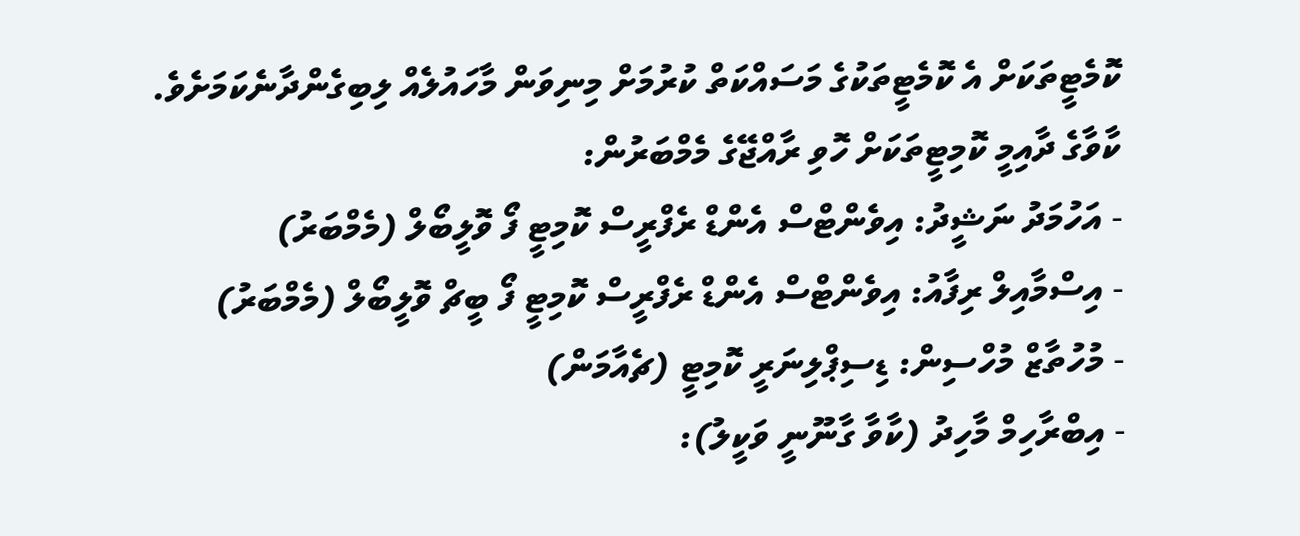ކޮމެޓީތަކަށް އެ ކޮމެޓީތަކުގެ މަސައްކަތް ކުރުމަށް މިނިވަން މާހައުލެއް ލިބިގެންދާނެކަމަށެވެ.
ކާވާގެ ދާއިމީ ކޮމިޓީތަކަށް ހޮވި ރާއްޖޭގެ މެމްބަރުން:
- އަހުމަދު ނަޝީދު: އިވެންޓްސް އެންޑް ރެފްރީސް ކޮމިޓީ ފޯ ވޮލީބޯލް (މެމްބަރު)
- އިސްމާއިލް ރިފާއު: އިވެންޓްސް އެންޑް ރެފްރީސް ކޮމިޓީ ފޯ ބީޗް ވޮލީބޯލް (މެމްބަރު)
- މުހުތާޒް މުހްސިން: ޑިސިޕްލިނަރީ ކޮމިޓީ (ޗެއާމަން)
- އިބްރާހިމް މާހިދު (ކާވާ ގާނޫނީ ވަކީލު):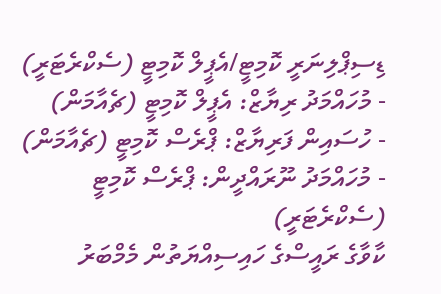ޑިސިޕްލިނަރީ ކޮމިޓީ/އެޕީލް ކޮމިޓީ (ސެކްރެޓަރީ)
- މުހައްމަދު ރިޔާޒް: އެޕީލް ކޮމިޓީ (ޗެއާމަން)
- ހުސައިން ފަރިޔާޒް: ޕްރެސް ކޮމިޓީ (ޗެއާމަން)
- މުހައްމަދު ނޫރައްދީން: ޕްރެސް ކޮމިޓީ (ސެކްރެޓަރީ)
ކާވާގެ ރައީސްގެ ހައިސިއްޔަތުން މެމްބަރު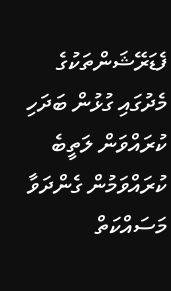ފެޑަރޭޝަންތަކުގެ މެދުގައި ގުޅުން ބަދަހި ކުރައްވަން ލަތީބެ ކުރައްވަމުން ގެންދަވާ މަސައްކަތް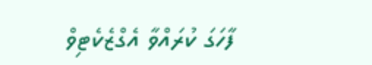ފާހަގަ ކުރައްވާ އެގްޒެކެޓިވް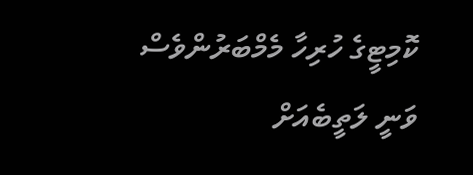ކޮމިޓީގެ ހުރިހާ މެމްބަރުންވެސް ވަނީ ލަތީބެއަށް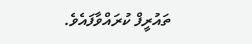ތައުރީފް ކުރައްވާފައެވެ.